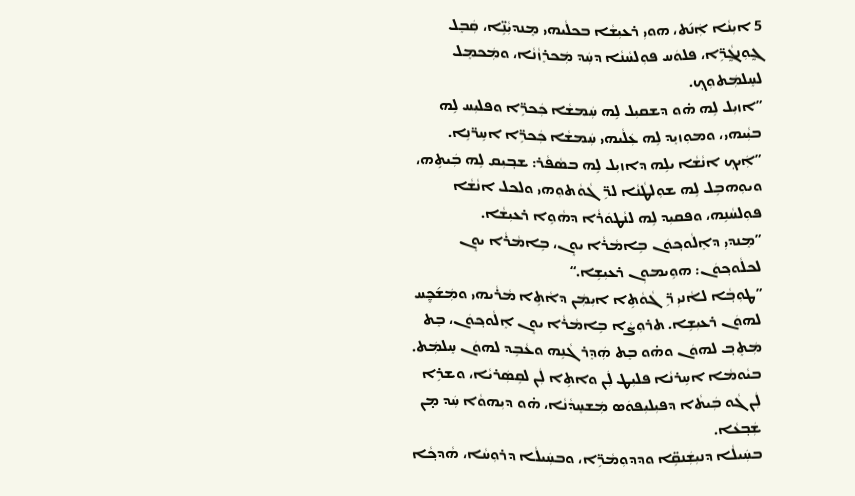5 ܐܝܼܢܵܐ ܐܲܢ݇ܬ، ܗܘܝܼ ܪܥܝܼܫܵܐ ܒܟܠܵܝܗܝ ܡܸܢܕܝܼܵܢܹ̈ܐ، ܩܲܒܸܠ ܓ̰ܘܼܢܓ̰ܵܪܹ̈ܐ، ܦܠܘܿܚ ܦܘܼܠܚܵܢܵܐ ܕܚܲܕ ܡܲܟܪܸܙܵܢܵܐ، ܘܡܲܟܡܸܠ ܠܚܸܠܡܲܬܘܼܟ݂.
”ܐܙܝܼܠ ܠܹܗ ܗ̇ܘ ܕܫܩܝܼܠ ܠܹܗ ܚܲܡܫܵܐ ܟܲܟܪܹ̈ܐ ܘܦܠܝܼܚ ܠܹܗ ܒܝܼܵܝܗܝ، ܘܡܘܼܙܝܸܕ ܠܹܗ ܥܲܠܵܝܗܝ ܚܲܡܫܵܐ ܟܲܟܪܹ̈ܐ ܐܚܹܪ̈ܢܹܐ.
”ܐܲܝܟ݂ ܐܢܵܫܵܐ ܝܠܹܗ ܕܐܙܝܼܠ ܠܹܗ ܒܣܵܦܵܪ: ܫܒ݂ܝܼܩ ܠܹܗ ܒܲܝܬܹܗ، ܘܝܘܼܗܒܹܠ ܠܹܗ ܫܘܼܠܛܵܢܵܐ ܠܪܹ̈ܓܵܘܵܬܘܼܗܝ ܘܠܟܠ ܐܢܵܫܵܐ ܦܘܼܠܚܵܢܹܗ، ܘܦܩܝܼܕ ܠܹܗ ܠܢܵܛܘܿܪܵܐ ܕܗܵܘܹܐ ܪܥܝܼܫܵܐ.
”ܡܸܢܕܝܼ ܕܐܸܠܵܘܟ݂ܘܿܢ ܒܹܐܡܵܪܵܐ ܝܘܸܢ، ܒܹܐܡܵܪܵܐ ܝܘܸܢ ܠܟܠܵܘܟ݂ܘܿܢ: ܗܘܹܝܡܘܼܢ ܪܥܝܼܫܹܐ.“
”ܛܘܼܒ݂ܵܐ ܠܐܵܢܝܼ ܪܹ̈ܓܵܘܵܬܹܐ ܐܝܼܡܲܢ ܕܐܵܬܹܐ ܡܵܪܵܝܗܝ ܘܡܲܫ݇ܟ̰ܸܚ ܠܗܘܿܢ ܪܥܝܼܫܹܐ. ܬܪܘܼܨܵܐ ܒܹܐܡܵܪܵܐ ܝܘܸܢ ܐܸܠܵܘܟ݂ܘܿܢ، ܒܸܬ ܡܲܬܸܒ݂ ܠܗܘܿܢ ܘܗ̇ܘ ܒܸܬ ܗܲܕܸܪ ܓܵܢܹܗ ܘܥܵܒܹܕ ܠܗܘܿܢ ܚܸܠܡܲܬ.
ܒܝܵܘܡܵܐ ܐܚܹܪܢܵܐ ܦܠܝܼܛ ܠܲܢ ܘܐܬܹܐ ܠܲܢ ܠܩܹܣܲܪܝܵܐ، ܘܫܪܹܐ ܠܲܢ ܓܵܘ ܒܲܝܬܵܐ ܕܦܝܼܠܝܼܦܘܿܣ ܡܲܫܚܸܕܵܢܵܐ، ܗ̇ܘ ܕܝܼܗܘܵܐ ܚܲܕ ܡ̣ܢ ܫܲܒ݂ܥܵܐ.
ܒܚܲܝܠܵܐ ܕܢܝܼܫܲܢܩܹ̈ܐ ܘܕܕܘܼܡܵܪܹ̈ܐ، ܘܒܚܲܝܠܵܐ ܕܪܘܼܚܵܐ، ܗܵܕܟ݂ܵܐ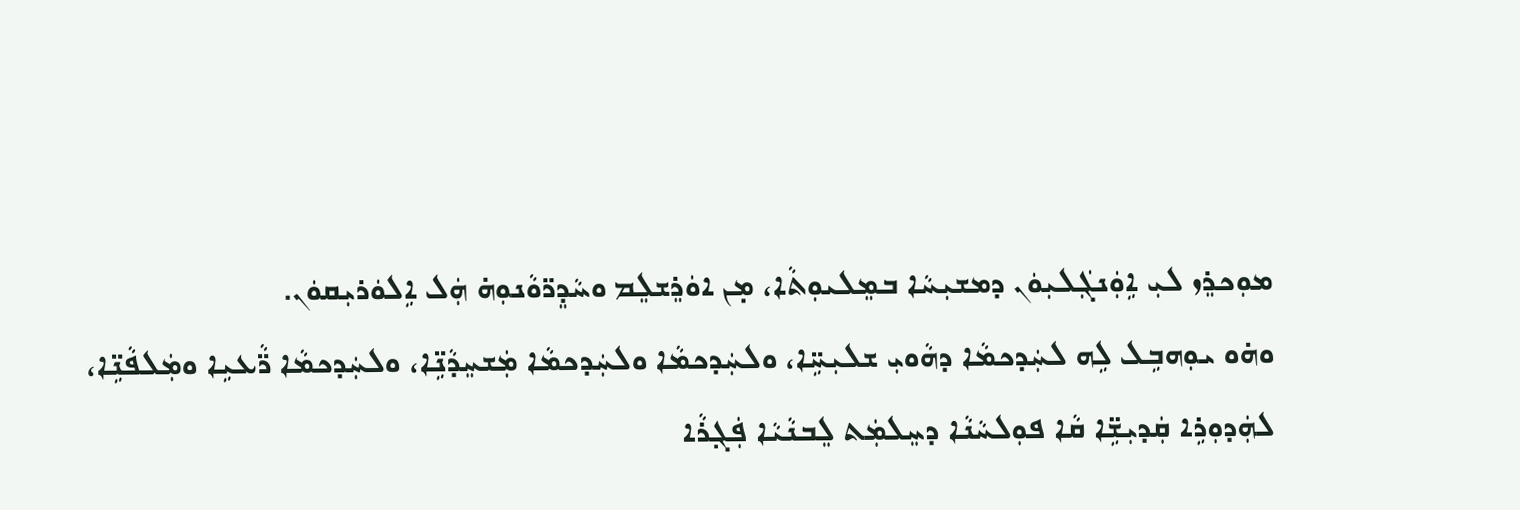ܡܘܼܟܪܸܙ ܠܝܼ ܐܹܘܲܢܓܲܠܝܼܘܿܢ ܕܡܫܝܼܚܵܐ ܒܡܸܠܝܘܼܬܵܐ، ܡ̣ܢ ܐܘܿܪܸܫܠܸܡ ܘܚܵܕܸܪ̈ܘܵܢܘܼܗ̇ ܗܲܠ ܐܹܠܘܿܪܝܼܩܘܿܢ.
ܘܗ̇ܘ ܝܘܼܗܒܹܠ ܠܹܗ ܠܚܲܕܟܡܵܐ ܕܗܵܘܝܼ ܫܠܝܼܚܹ̈ܐ، ܘܠܚܲܕܟܡܵܐ ܘܠܚܲܕܟܡܵܐ ܡܲܫܚܸܕܵܢܹ̈ܐ، ܘܠܚܲܕܟܡܵܐ ܪ̈ܵܥܝܹܐ ܘܡܲܠܦܵܢܹ̈ܐ،
ܠܗܲܕܘܼܪܹܐ ܩܲܕܝܼܫܹ̈ܐ ܩܵܐ ܦܘܼܠܚܵܢܵܐ ܕܚܸܠܡܲܬ ܠܸܒܢܵܝܵܐ ܦܲܓ݂ܪܵܐ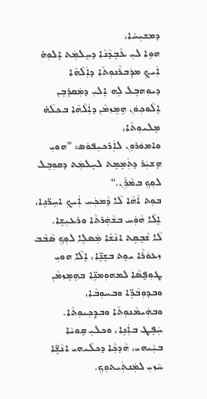ܕܡܫܝܼܚܵܐ،
ܗܘܹܐ ܠܝܼ ܥܵܒ݂ܕܵܢܵܐ ܕܚܸܠܡܲܬ ܐܸܠܘܼܗ̇ ܐܲܝܟ݂ ܡܕܲܒܪܵܢܘܼܬܵܐ ܕܐܲܠܵܗܵܐ ܕܝܘܼܗܒܹܠ ܠܹܗ ܐܸܠܝܼ ܕܡܲܩܪܸܒܸܢ ܐܸܠܵܘܟ݂ܘܿܢ ܗܹܡܸܙܡܵܢ ܕܐܲܠܵܗܵܐ ܒܟܠܵܗ̇ ܡܸܠܝܘܼܬܵܐ،
ܘܐܡܘܿܪܘܼܢ ܠܐܲܪܟܝܼܦܘܿܣ: ”ܗܘܝܼ ܗܸܫܝܲܪ ܕܬܲܡܸܡܸܬ ܠܚܸܠܡܲܬ ܕܩܘܼܒܸܠ ܠܘܼܟ݂ ܒܡܵܪܲܢ.“
ܒܘܼܬ ܐܵܗܵܐ ܠܵܐ ܕܵܡܟܲܚ ܐܲܝܟ݂ ܐܚܹܪ̈ܢܹܐ، ܐܸܠܵܐ ܗܵܘܲܚ ܒܫܵܗܲܪܬܵܐ ܘܪܥܝܼܫܹܐ.
ܠܵܐ ܫܵܒ݂ܩܹܬ ܐܢܵܫܵܐ ܡܲܣܠܹܐ ܠܘܼܟ݂ ܣܵܒܵܒ ܙܥܘܿܪܵܐ ܝܘܸܬ ܒܫܸܢܹ̈ܐ، ܐܸܠܵܐ ܗܘܝܼ ܛܘܼܦ̮ܣܵܐ ܠܡܗܘܼܡܢܹ̈ܐ ܒܗܹܡܸܙܡܵܢ ܘܒܕܘܼܒܵܪܹ̈ܐ ܘܒܚܘܼܒܵܐ، ܘܒܗܲܝܡܵܢܘܼܬܵܐ ܘܒܕܸܟ݂ܝܘܼܬܵܐ.
ܚܲܦܸܛ ܒܐܲܢܹܐ، ܘܟܠܝܼ ܩܸܘܝܵܐ ܒܝܼܵܝܗܝ، ܗܵܕܟ݂ܵܐ ܕܟܠܵܝܗܝ ܐܢܵܫܹ̈ܐ ܚܵܙܝܼ ܠܡܲܢܬܲܝܬܘܼܟ݂.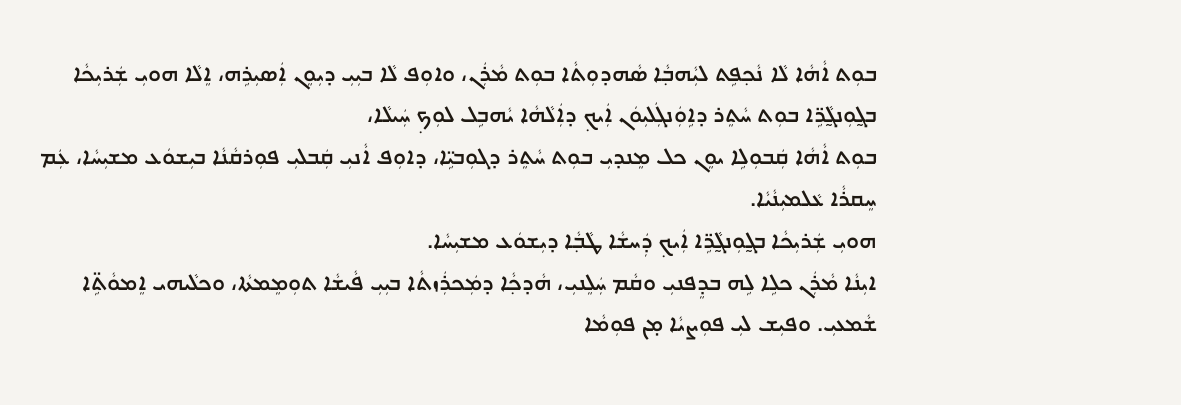ܒܘܼܬ ܐܵܗܵܐ ܠܵܐ ܢܵܟ݂ܦܹܬ ܠܝܼܵܗܒ݂ܵܐ ܣܵܗܕܘܼܬܵܐ ܒܘܼܬ ܡܵܪܲܢ، ܘܐܘܼܦ ܠܵܐ ܒܝܼܝܼ ܕܝܼܘܸܢ ܐܲܣܝܼܪܹܗ، ܐܸܠܵܐ ܗܘܝܼ ܫܲܪܝܼܟܵܐ ܒܓ̰ܘܼܢܓ̰ܵܪܹ̈ܐ ܒܘܼܬ ܚܵܬܸܪ ܕܐܹܘܲܢܓܲܠܝܼܘܿܢ ܐܲܝܟ݂ ܕܐܲܠܵܗܵܐ ܝܵܗܒܹܠ ܠܘܼܟ݂ ܚܲܝܠܵܐ،
ܒܘܼܬ ܐܵܗܵܐ ܩܲܒܘܼܠܹܐ ܝܘܸܢ ܟܠ ܡܸܢܕܝܼ ܒܘܼܬ ܚܵܬܸܪ ܕܓܘܼܒܝܹ̈ܐ، ܕܐܘܼܦ ܐܵܢܝܼ ܩܲܒܠܝܼ ܦܘܼܪܩܵܢܵܐ ܒܝܼܫܘܿܥ ܡܫܝܼܚܵܐ، ܥܲܡ ܚܸܩܪܵܐ ܥܵܠܡܝܼܢܵܝܵܐ.
ܗܘܝܼ ܫܲܪܝܼܟܵܐ ܒܓ̰ܘܼܢܓ̰ܵܪܹ̈ܐ ܐܲܝܟ݂ ܕܲܚܫܵܐ ܛܵܒ݂ܵܐ ܕܝܼܫܘܿܥ ܡܫܝܼܚܵܐ.
ܐܝܼܢܵܐ ܡܵܪܲܢ ܟܠܹܐ ܠܹܗ ܒܕܸܦܢܝܼ ܘܩܵܡ ܚܲܠܸܢܝܼ، ܗܵܕܟ݂ܵܐ ܕܡܲܟܪܲܙܬܵܐ ܒܝܼܝܼ ܦܵܝܫܵܐ ܬܘܼܡܸܡܬܵܐ، ܘܟܠܵܝܗܝ ܐܸܡܘܵܬܹ̈ܐ ܫܵܡܥܝܼ. ܘܦܝܼܫ ܠܝܼ ܦܘܼܨܝܵܐ ܡ̣ܢ ܦܘܼܡܵܐ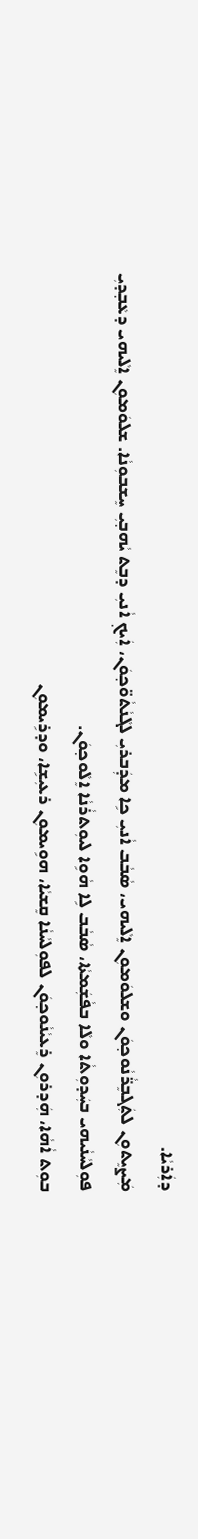ܕܐܲܪܝܵܐ.
ܡܲܨܝܸܬܘܼܢ ܠܬܲܓܒܸܪ̈ܵܢܵܘܟ݂ܘܿܢ ܘܫܠܘܿܡܘܼܢ ܐܸܠܵܝܗܝ، ܣܵܒܵܒ ܐܵܢܝܼ ܟܹܐ ܡܕܲܒܪܝܼ ܠܓܵܢܵܬܵܘ̈ܟ݂ܘܿܢ، ܐܲܝܟ݂ ܐܵܢܝܼ ܕܒܸܬ ܝܵܗܒ݂ܝܼ ܚܸܫܒܘܼܢܵܐ. ܫܠܘܿܡܘܼܢ ܐܸܠܵܝܗܝ ܕܥܵܒ݂ܕܝܼ ܦܘܼܠܚܵܢܵܝܗܝ ܒܚܲܕܘܼܬܵܐ ܘܠܵܐ ܒܦܵܫܲܡܬܵܐ، ܣܵܒܵܒ ܠܹܐ ܗܵܘܹܐ ܠܝܘܼܬܪܵܢܵܐ ܐܸܠܵܘܟ݂ܘܿܢ.
ܒܘܼܬ ܐܵܗܵܐ، ܗܲܕܪܘܼܢ ܪܸܥܝܵܢܵܘܟ݂ܘܿܢ ܠܦܘܼܠܚܵܢܵܐ ܩܸܫܝܵܐ، ܗܘܹܝܡܘܼܢ ܪܥܝܼܫܹܐ، ܘܕܪܹܝܡܘܼܢ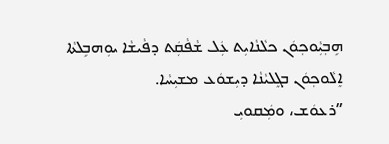ܗܹܒ݂ܝܼܵܘܟ݂ܘܿܢ ܟܠܵܢܵܐܝܼܬ ܥܲܠ ܫܵܦܵܩܲܬ ܕܦܵܝܫܵܐ ܝܘܼܗܒܹܠܬܵܐ ܐܸܠܵܘܟ݂ܘܿܢ ܒܓܸܠܝܵܢܵܐ ܕܝܼܫܘܿܥ ܡܫܝܼܚܵܐ.
”ܪܥܘܿܫ، ܘܡܲܩܘܝܼ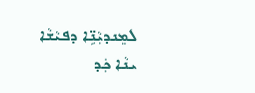ܠܡܸܢܕܝܼܵܢܹ̈ܐ ܕܦܝܵܫܵܐ ܝܢܵܐ ܟܲܕ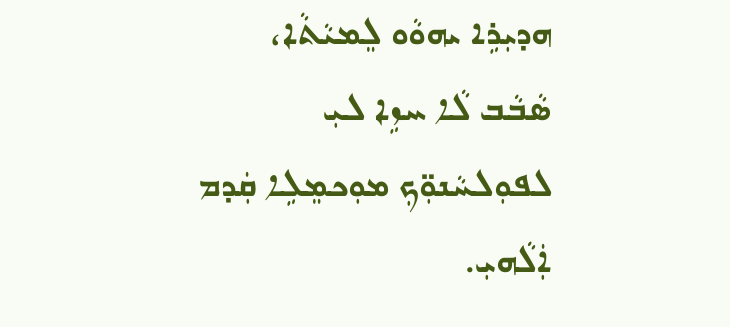ܗܕܝܼܪܹܐ ܝܗܘܵܘ ܠܸܡܝܵܬܵܐ، ܣܵܒܵܒ ܠܵܐ ܚܙܹܐ ܠܝܼ ܠܦܘܼܠܚܵܢܘܼ̈ܟ݂ ܡܘܼܟܡܸܠܹܐ ܩܲܕܡ ܐܲܠܵܗܝܼ.